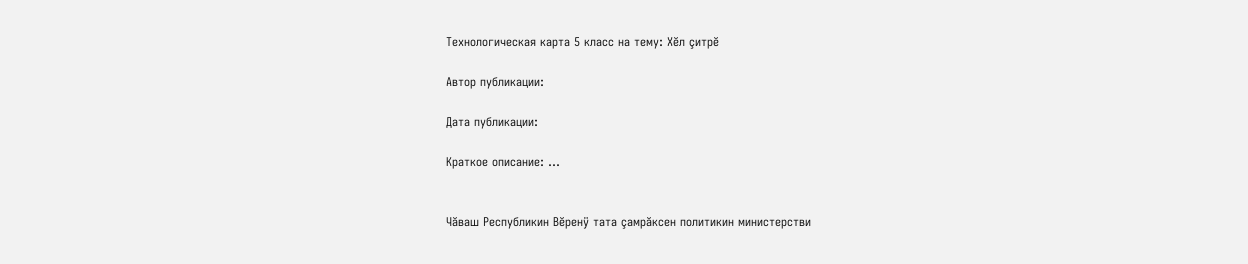Технологическая карта 5 класс на тему: Хĕл çитрĕ

Автор публикации:

Дата публикации:

Краткое описание: ...


Чăваш Республикин Вĕренÿ тата çамрăксен политикин министерстви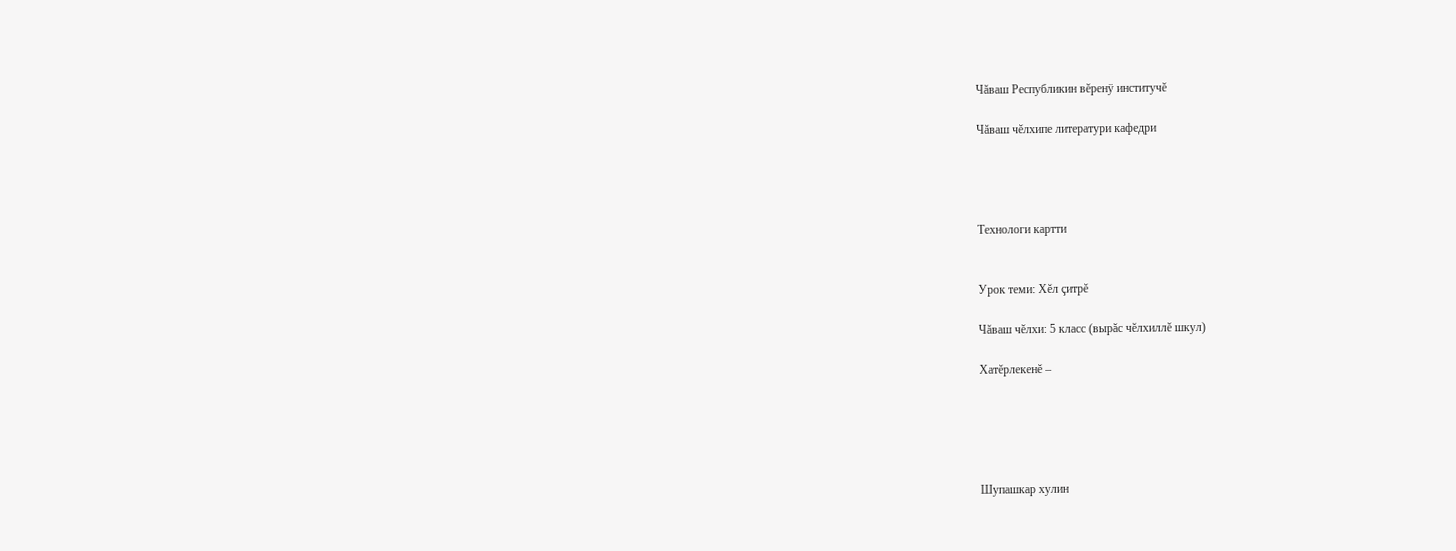Чăваш Республикин вĕренÿ институчĕ

Чăваш чĕлхипе литератури кафедри




Технологи картти


Урок теми: Хĕл çитрĕ

Чăваш чĕлхи: 5 класс (вырăс чĕлхиллĕ шкул)

Хатĕрлекенĕ –





Шупашкар хулин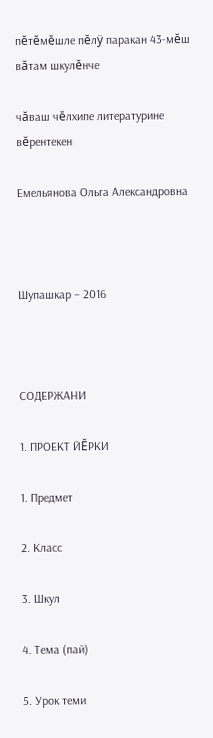пĕтĕмĕшле пĕлÿ паракан 43-мĕш вăтам шкулĕнче

чăваш чĕлхипе литературине вĕрентекен

Емельянова Ольга Александровна



Шупашкар – 2016



СОДЕРЖАНИ

1. ПРОЕКТ ЙĔРКИ

1. Предмет

2. Класс

3. Шкул

4. Тема (пай)

5. Урок теми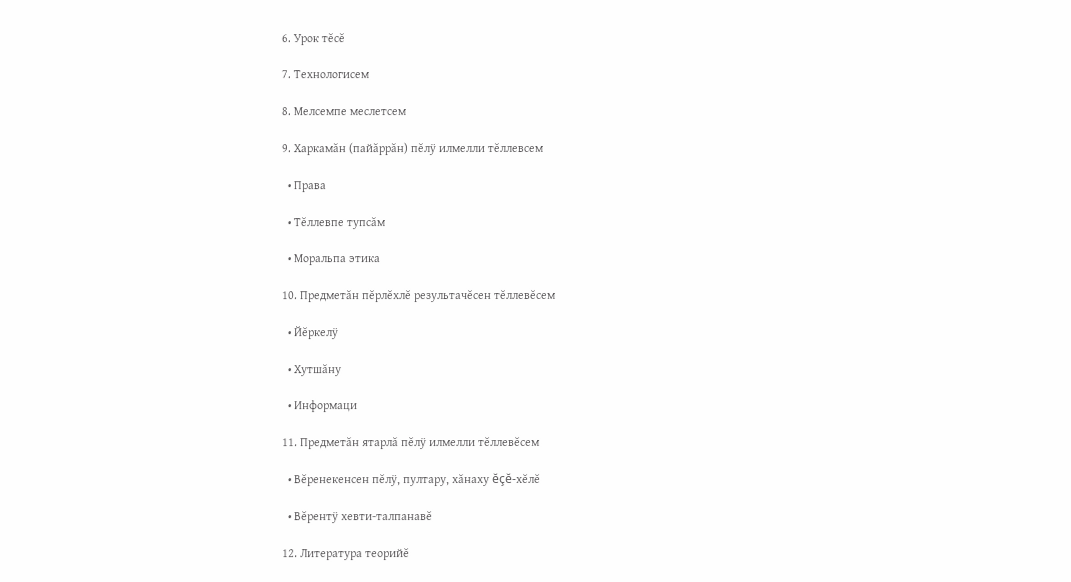6. Урок тĕсĕ

7. Технологисем

8. Мелсемпе меслетсем

9. Харкамăн (пайăррăн) пĕлÿ илмелли тĕллевсем

  • Права

  • Тĕллевпе тупсăм

  • Моральпа этика

10. Предметăн пĕрлĕхлĕ результачĕсен тĕллевĕсем

  • Йĕркелÿ

  • Хутшăну

  • Информаци

11. Предметăн ятарлă пĕлÿ илмелли тĕллевĕсем

  • Вĕренекенсен пĕлÿ, пултару, хăнаху ĕçĕ-хĕлĕ

  • Вĕрентÿ хевти-талпанавĕ

12. Литература теорийĕ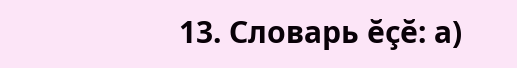13. Словарь ĕçĕ: а)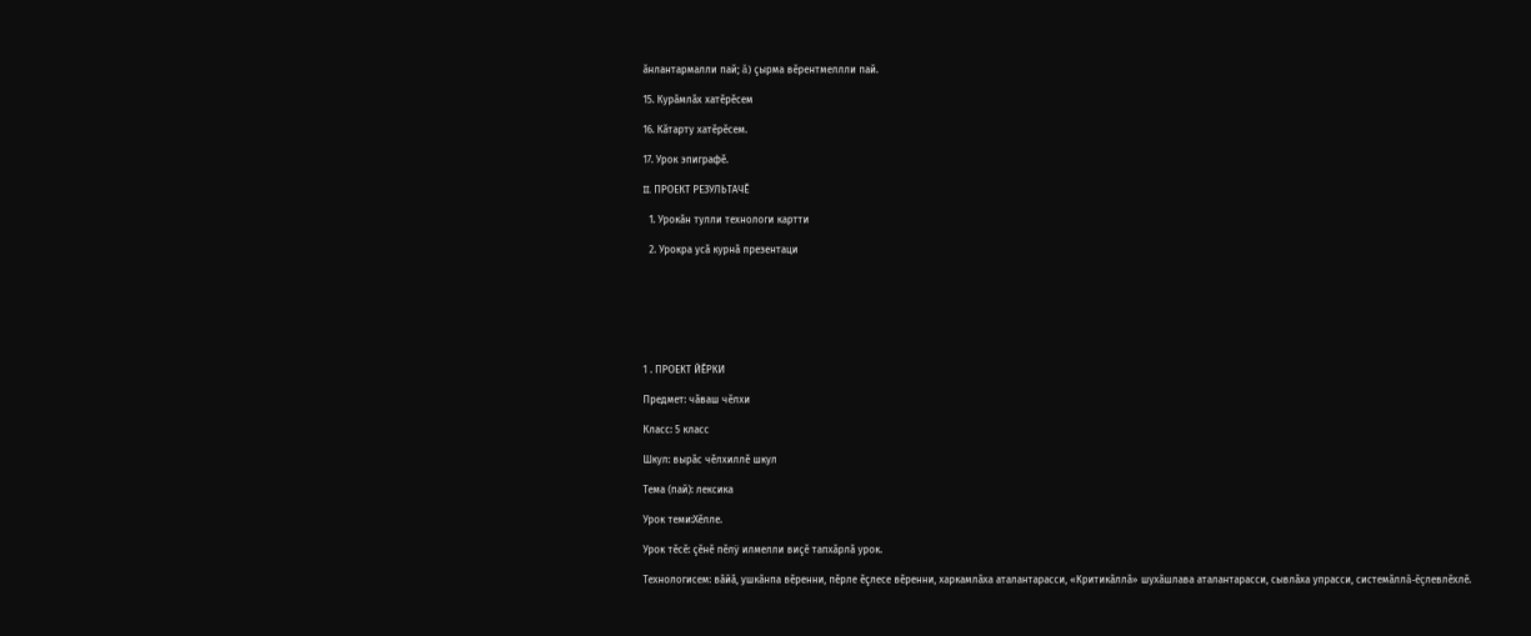ăнлантармалли пай; ă) çырма вĕрентмеллли пай.

15. Курăмлăх хатĕрĕсем

16. Кăтарту хатĕрĕсем.

17. Урок эпиграфĕ.

II. ПРОЕКТ РЕЗУЛЬТАЧĔ

  1. Урокăн тулли технологи картти

  2. Урокра усă курнă презентаци







1 . ПРОЕКТ ЙĔРКИ

Предмет: чăваш чĕлхи

Класс: 5 класс

Шкул: вырăс чĕлхиллĕ шкул

Тема (пай): лексика

Урок теми:Хĕлле.

Урок тĕсĕ: çĕнĕ пĕлÿ илмелли виçĕ тапхăрлă урок.

Технологисем: вăйă, ушкăнпа вĕренни, пĕрле ĕçлесе вĕренни, харкамлăха аталантарасси, «Критикăллă» шухăшлава аталантарасси, сывлăха упрасси, системăллă-ĕçлевлĕхлĕ.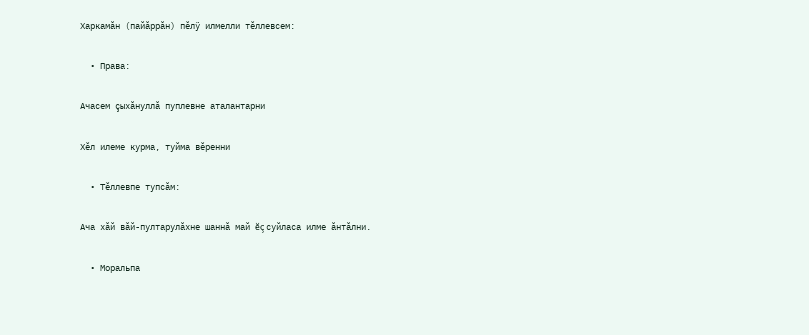Харкамăн (пайăррăн) пĕлÿ илмелли тĕллевсем:

  • Права:

Ачасем çыхăнуллă пуплевне аталантарни

Хĕл илеме курма, туйма вĕренни

  • Тĕллевпе тупсăм:

Ача хăй вăй-пултарулăхне шаннă май ĕç суйласа илме ăнтăлни.

  • Моральпа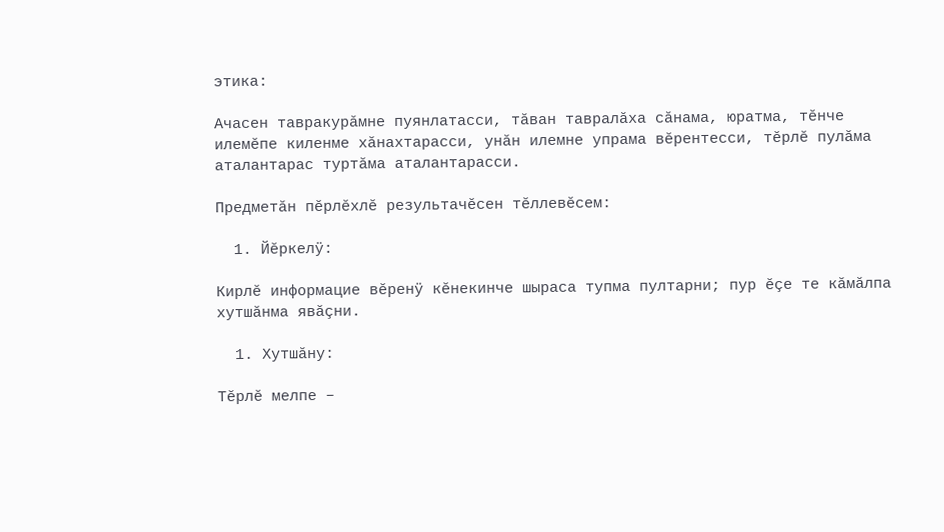этика:

Ачасен тавракурǎмне пуянлатасси, тăван тавралăха сăнама, юратма, тĕнче илемĕпе киленме хăнахтарасси, унăн илемне упрама вĕрентесси, тĕрлĕ пулăма аталантарас туртăма аталантарасси.

Предметăн пĕрлĕхлĕ результачĕсен тĕллевĕсем:

  1. Йĕркелÿ:

Кирлĕ информацие вĕренÿ кĕнекинче шыраса тупма пултарни; пур ĕçе те кăмăлпа хутшăнма явăçни.

  1. Хутшăну:

Тĕрлĕ мелпе –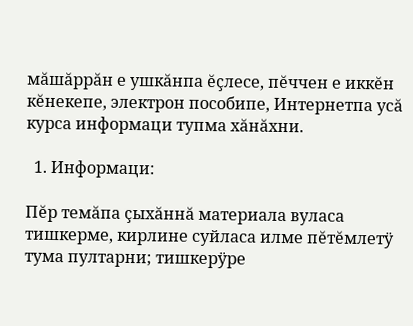мăшăррăн е ушкăнпа ĕçлесе, пĕччен е иккĕн кĕнекепе, электрон пособипе, Интернетпа усă курса информаци тупма хăнăхни.

  1. Информаци:

Пĕр темăпа çыхăннă материала вуласа тишкерме, кирлине суйласа илме пĕтĕмлетÿ тума пултарни; тишкерÿре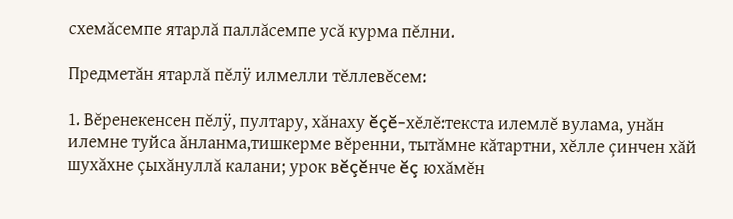схемăсемпе ятарлă паллăсемпе усă курма пĕлни.

Предметăн ятарлă пĕлÿ илмелли тĕллевĕсем:

1. Вĕренекенсен пĕлÿ, пултару, хăнаху ĕçĕ-хĕлĕ:текста илемлĕ вулама, унăн илемне туйса ăнланма,тишкерме вĕренни, тытăмне кăтартни, хĕлле çинчен хăй шухăхне çыхăнуллă калани; урок вĕçĕнче ĕç юхăмĕн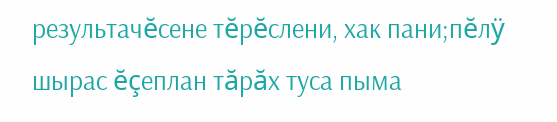результачĕсене тĕрĕслени, хак пани;пĕлÿ шырас ĕçеплан тăрăх туса пыма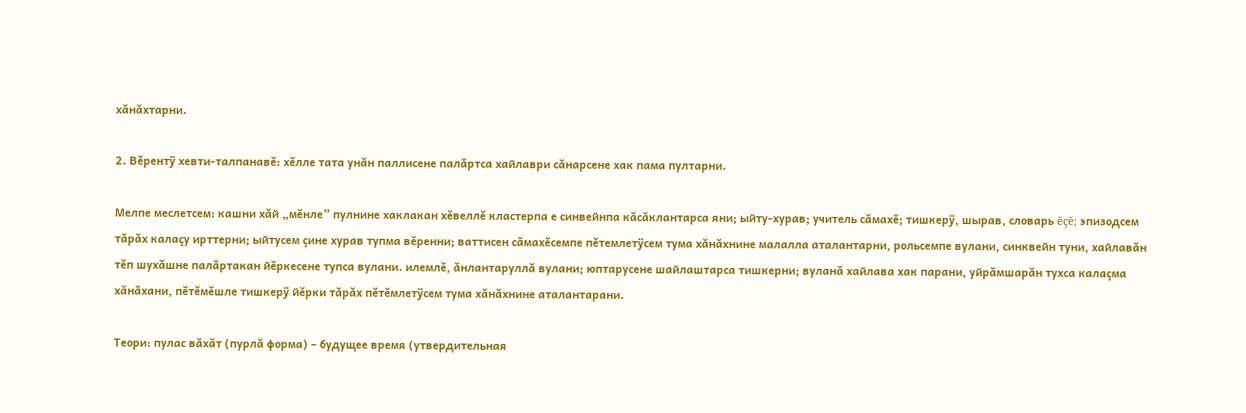хăнăхтарни.

2. Вĕрентÿ хевти-талпанавĕ: хĕлле тата унăн паллисене палăртса хайлаври сăнарсене хак пама пултарни.

Мелпе меслетсем: кашни хăй „мĕнле” пулнине хаклакан хĕвеллĕ кластерпа е синвейнпа кăсăклантарса яни; ыйту-хурав; учитель сăмахĕ; тишкерÿ, шырав, словарь ĕçĕ; эпизодсем тăрăх калаçу ирттерни; ыйтусем çине хурав тупма вĕренни; ваттисен сăмахĕсемпе пĕтемлетÿсем тума хăнăхнине малалла аталантарни, рольсемпе вулани, синквейн туни, хайлавăн тĕп шухăшне палăртакан йĕркесене тупса вулани. илемлĕ, ăнлантаруллă вулани; юптарусене шайлаштарса тишкерни; вуланă хайлава хак парани, уйрăмшарăн тухса калаçма хăнăхани, пĕтĕмĕшле тишкерÿ йĕрки тăрăх пĕтĕмлетÿсем тума хăнăхнине аталантарани.

Теори: пулас вăхăт (пурлă форма) – будущее время (утвердительная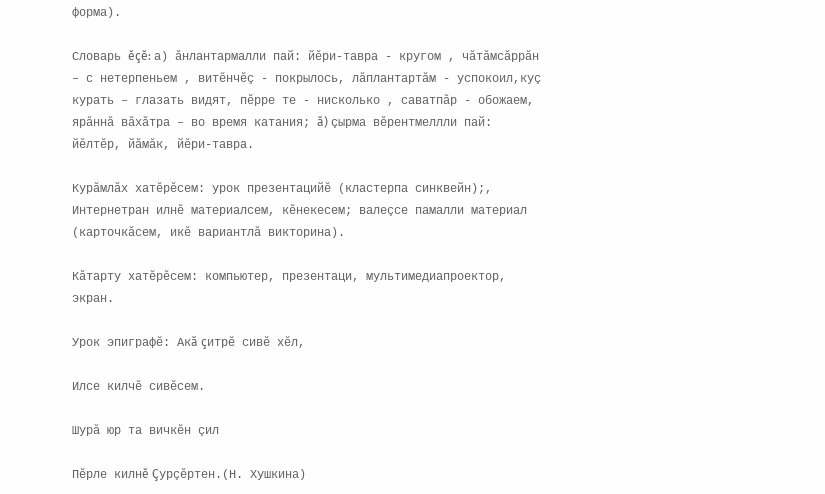форма).

Словарь ĕçĕ: а) ăнлантармалли пай: йĕри-тавра - кругом , чăтăмсăррăн – с нетерпеньем , витĕнчĕç - покрылось, лăплантартăм - успокоил,куç курать – глазать видят, пĕрре те - нисколько , саватпăр - обожаем, ярăннă вăхăтра – во время катания; ă) çырма вĕрентмеллли пай: йĕлтĕр, йăмăк, йĕри-тавра.

Курăмлăх хатĕрĕсем: урок презентацийĕ (кластерпа синквейн);, Интернетран илнĕ материалсем, кĕнекесем; валеçсе памалли материал (карточкăсем, икĕ вариантлă викторина).

Кăтарту хатĕрĕсем: компьютер, презентаци, мультимедиапроектор, экран.

Урок эпиграфĕ: Акă çитрĕ сивĕ хĕл,

Илсе килчĕ сивĕсем.

Шурă юр та вичкĕн çил

Пĕрле килнĕ Çурçĕртен.(Н. Хушкина)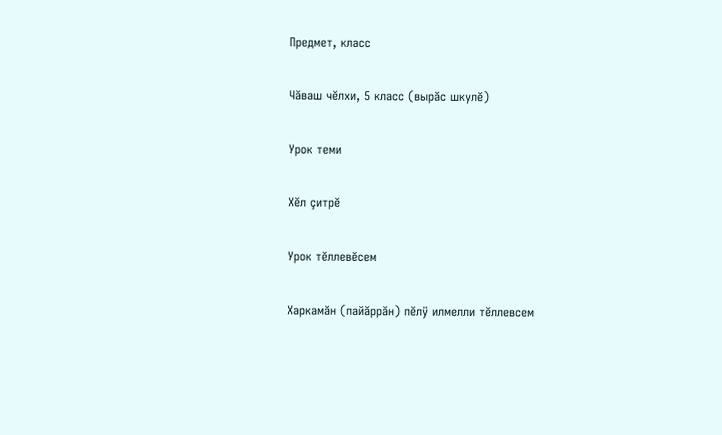Предмет, класс

Чăваш чĕлхи, 5 класс (вырăс шкулĕ)

Урок теми

Хĕл çитрĕ

Урок тĕллевĕсем

Харкамăн (пайăррăн) пĕлÿ илмелли тĕллевсем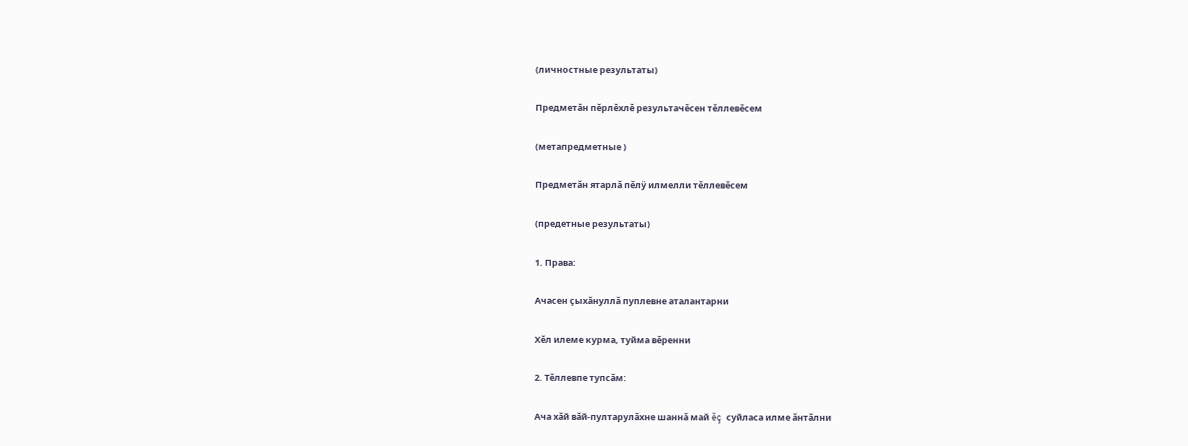(личностные результаты)

Предметăн пĕрлĕхлĕ результачĕсен тĕллевĕсем

(метапредметные )

Предметăн ятарлă пĕлÿ илмелли тĕллевĕсем

(предетные результаты)

1. Права:

Ачасен çыхăнуллă пуплевне аталантарни

Хĕл илеме курма, туйма вĕренни

2. Тĕллевпе тупсăм:

Ача хăй вăй-пултарулăхне шаннă май ĕç суйласа илме ăнтăлни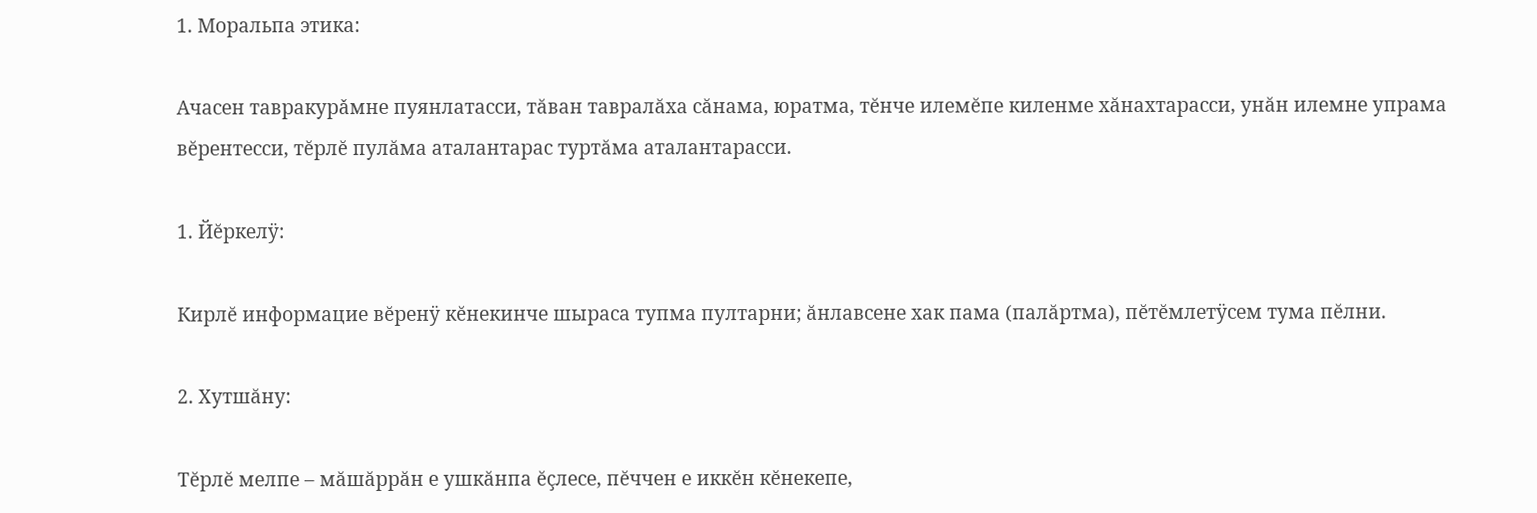1. Моральпа этика:

Ачасен тавракурǎмне пуянлатасси, тăван тавралăха сăнама, юратма, тĕнче илемĕпе киленме хăнахтарасси, унăн илемне упрама вĕрентесси, тĕрлĕ пулăма аталантарас туртăма аталантарасси.

1. Йĕркелÿ:

Кирлĕ информацие вĕренÿ кĕнекинче шыраса тупма пултарни; ăнлавсене хак пама (палăртма), пĕтĕмлетÿсем тума пĕлни.

2. Хутшăну:

Тĕрлĕ мелпе – мăшăррăн е ушкăнпа ĕçлесе, пĕччен е иккĕн кĕнекепе,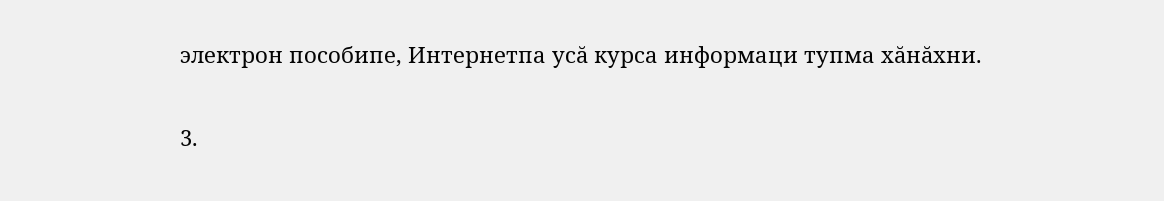электрон пособипе, Интернетпа усă курса информаци тупма хăнăхни.

3.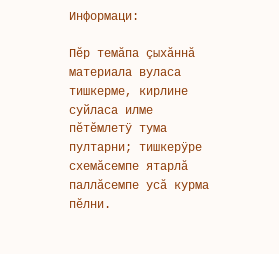Информаци:

Пĕр темăпа çыхăннă материала вуласа тишкерме, кирлине суйласа илме пĕтĕмлетÿ тума пултарни; тишкерÿре схемăсемпе ятарлă паллăсемпе усă курма пĕлни.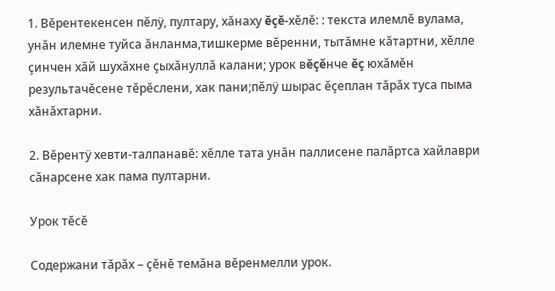1. Вĕрентекенсен пĕлÿ, пултару, хăнаху ĕçĕ-хĕлĕ: : текста илемлĕ вулама, унăн илемне туйса ăнланма,тишкерме вĕренни, тытăмне кăтартни, хĕлле çинчен хăй шухăхне çыхăнуллă калани; урок вĕçĕнче ĕç юхăмĕн результачĕсене тĕрĕслени, хак пани;пĕлÿ шырас ĕçеплан тăрăх туса пыма хăнăхтарни.

2. Вĕрентÿ хевти-талпанавĕ: хĕлле тата унăн паллисене палăртса хайлаври сăнарсене хак пама пултарни.

Урок тĕсĕ

Содержани тăрăх – çĕнĕ темăна вĕренмелли урок.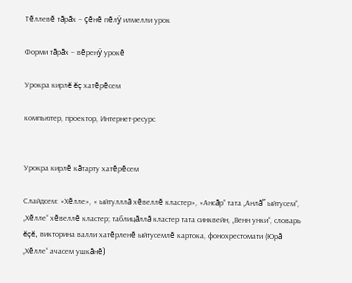Тĕллевĕ тāрāх – çĕнĕ пĕлÿ илмелли урок

Форми тāрāх – вĕренÿ урокĕ

Урокра кирлĕ ĕç хатĕрĕсем

компьютер, проектор, Интернет-ресурс


Урокра кирлĕ кăтарту хатĕрĕсем

Слайдсем: «Хĕлле», « ыйтулллă хĕвеллĕ кластер», «Ансăр” тата „Анлă” ыйтусем“, „Хĕлле“ хĕвеллĕ кластер; таблицăллă кластер тата синквейн, „Венн унки“, словарь ĕçĕ, викторина валли хатĕрленĕ ыйтусемлĕ картока, фонохрестомати (Юрă „Хĕлле“ ачасем ушкăнĕ)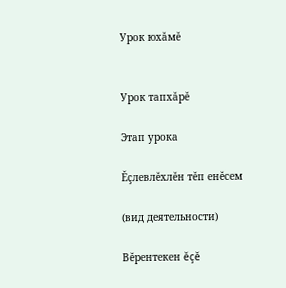Урок юхăмĕ


Урок тапхăрĕ

Этап урока

Ĕçлевлĕхлĕн тĕп енĕсем

(вид деятельности)

Вĕрентекен ĕçĕ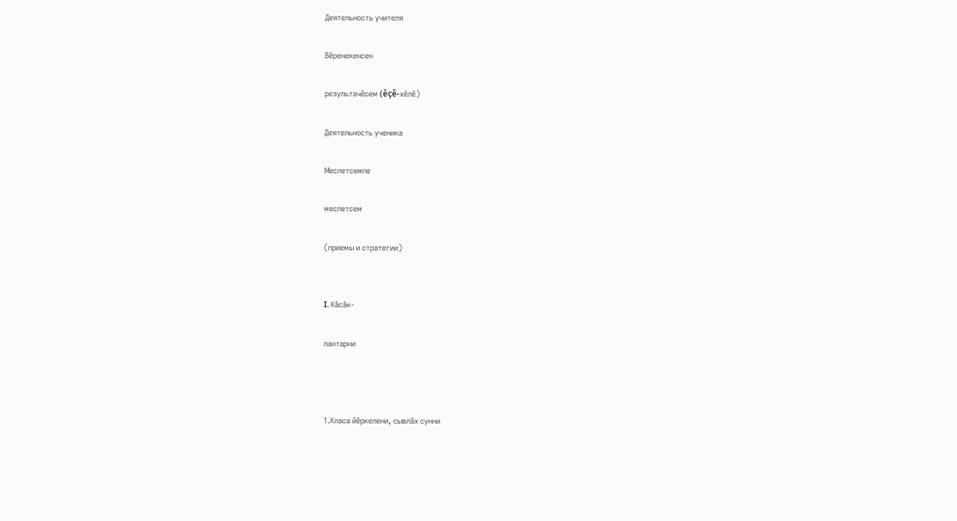Деятельность учителя

Вĕренекенсен

результачĕсем (ĕçĕ-хĕлĕ)

Деятельность ученика

Меслетсемпе

меслетсем

(приемы и стратегии)


I. Кăсăк-

лантарни



1.Класа йĕркелени, сывлăх сунни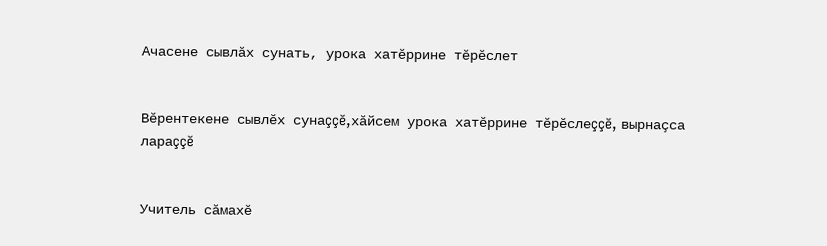Ачасене сывлăх сунать, урока хатĕррине тĕрĕслет


Вĕрентекене сывлĕх сунаççĕ,хăйсем урока хатĕррине тĕрĕслеççĕ, вырнаçса лараççĕ


Учитель сăмахĕ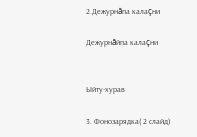2.Дежурнăпа калаçни

Дежурнăйпа калаçни


Ыйту-хурав

3. Фонозарядка( 2 слайд)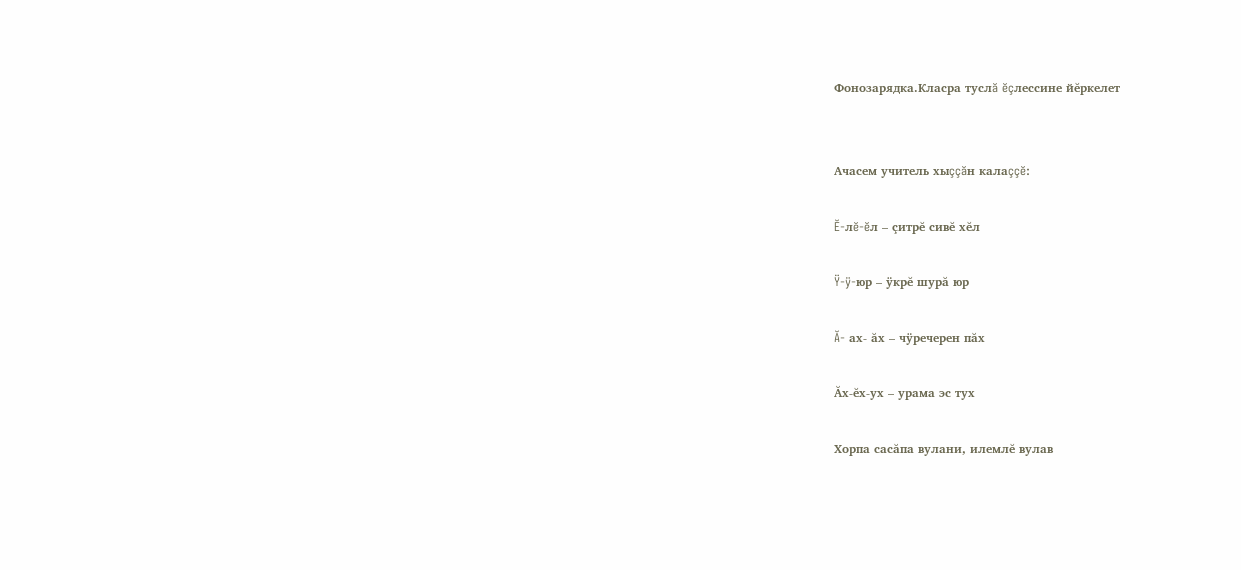Фонозарядка.Класра туслă ĕçлессине йĕркелет


Ачасем учитель хыççăн калаççĕ:

Ĕ-лĕ-ĕл – çитрĕ сивĕ хĕл

Ÿ-ÿ-юр – ÿкрĕ шурă юр

Ă- ах- ăх – чÿречерен пăх

Ăх-ĕх-ух – урама эс тух

Хорпа сасăпа вулани, илемлĕ вулав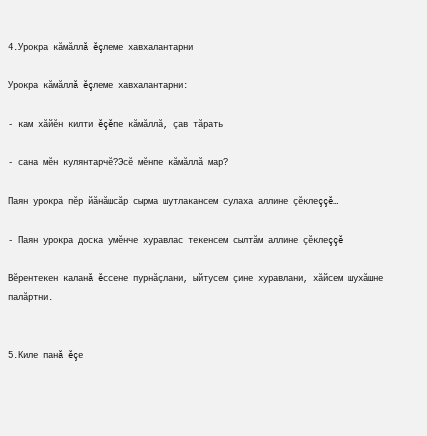4.Урокра кăмăллă ĕçлеме хавхалантарни

Урокра кăмăллă ĕçлеме хавхалантарни:

- кам хăйĕн килти ĕçĕпе кăмăллă, çав тăрать

- сана мĕн кулянтарчĕ?Эсĕ мĕнпе кăмăллă мар?

Паян урокра пĕр йăнăшсăр сырма шутлакансем сулаха аллине çĕклеççĕ…

- Паян урокра доска умĕнче хуравлас текенсем сылтăм аллине çĕклеççĕ

Вĕрентекен каланă ĕссене пурнăçлани, ыйтусем çине хуравлани, хăйсем шухăшне палăртни.


5.Киле панă ĕçе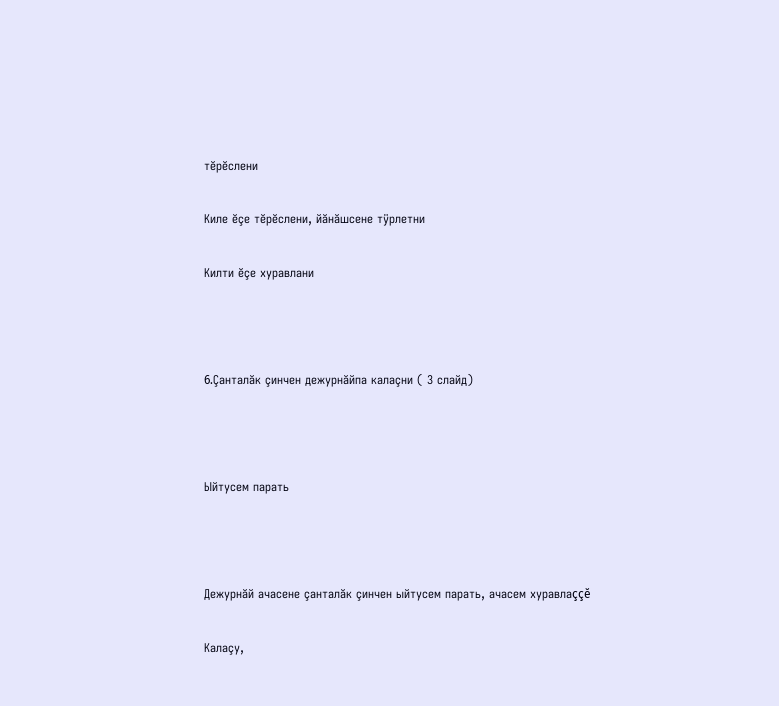тĕрĕслени

Киле ĕçе тĕрĕслени, йăнăшсене тÿрлетни

Килти ĕçе хуравлани



6.Çанталăк çинчен дежурнăйпа калаçни ( 3 слайд)



Ыйтусем парать



Дежурнăй ачасене çанталăк çинчен ыйтусем парать, ачасем хуравлаççĕ

Калаçу,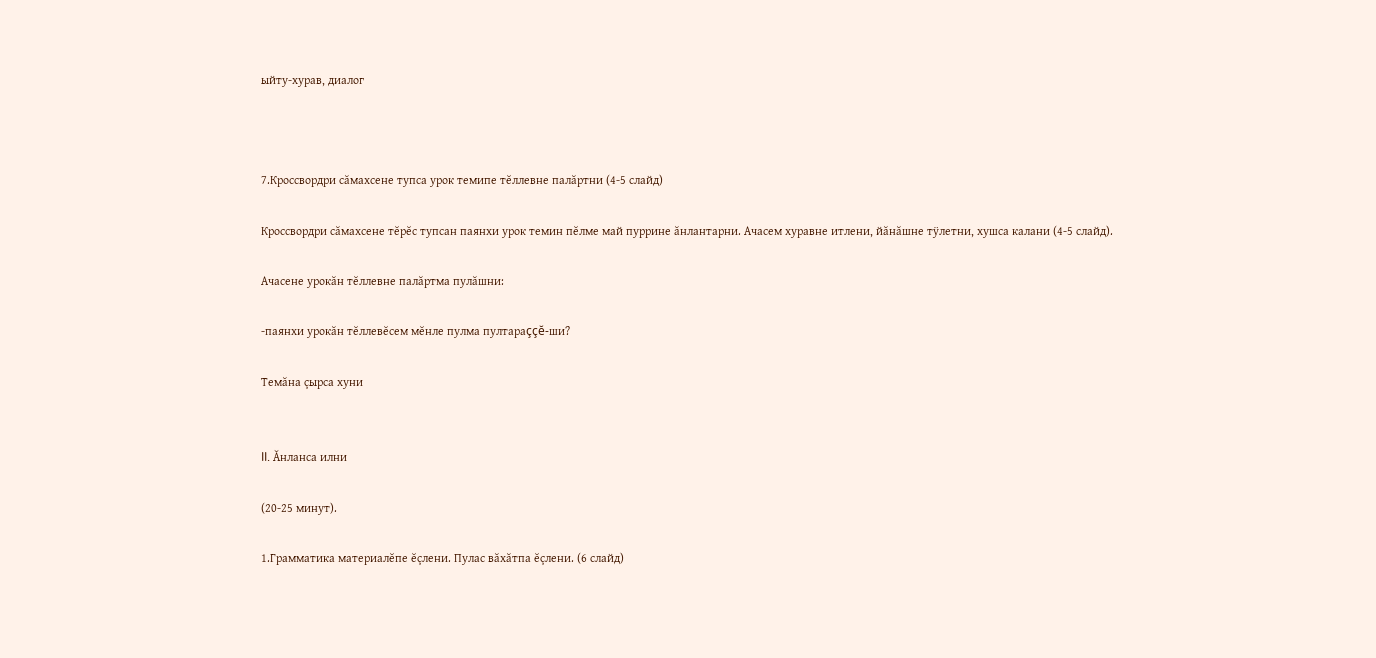ыйту-хурав, диалог



7.Кроссвордри сăмахсене тупса урок темипе тĕллевне палăртни (4-5 слайд)

Кроссвордри сăмахсене тĕрĕс тупсан паянхи урок темин пĕлме май пуррине ăнлантарни. Ачасем хуравне итлени, йăнăшне тÿлетни, хушса калани (4-5 слайд).

Ачасене урокăн тĕллевне палăртма пулăшни:

-паянхи урокăн тĕллевĕсем мĕнле пулма пултараççĕ-ши?

Темăна çырса хуни


II. Ăнланса илни

(20-25 минут).

1.Грамматика материалĕпе ĕçлени. Пулас вăхăтпа ĕçлени. (6 слайд)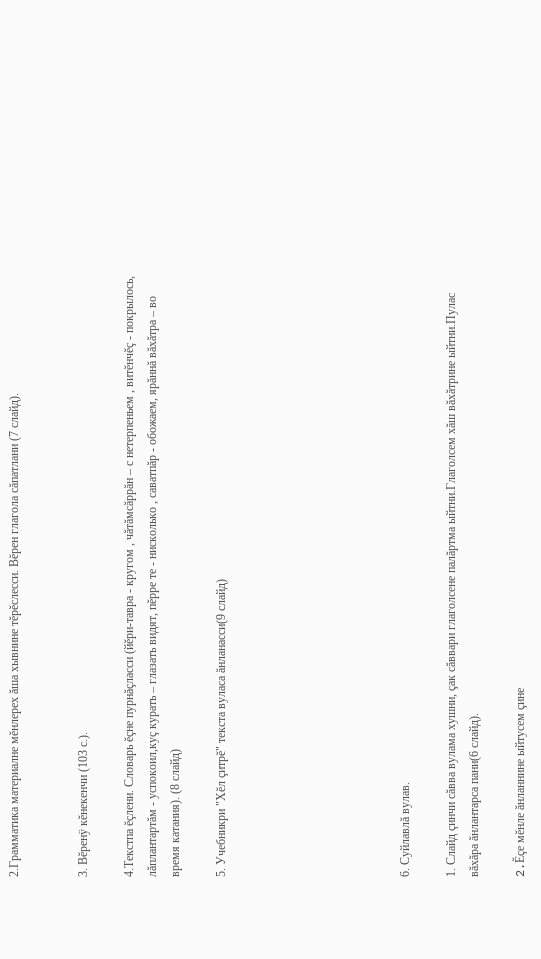2.Грамматика материалне мĕнлерех ăша хывнине тĕрĕслесси. Вĕрен глагола сăпатлани (7 слайд).


3. Вĕренÿ кĕнекенчи (103 с.).

4.Текстпа ĕçлени. Словарь ĕçне пурнăçласси (йĕри-тавра - кругом , чăтăмсăррăн – с нетерпеньем , витĕнчĕç - покрылось, лăплантартăм - успокоил,куç курать – глазать видят, пĕрре те - нисколько , саватпăр - обожаем, ярăннă вăхăтра – во время катания). (8 слайд)

5. Учебникри "Хĕл çитрĕ" текста вуласа ăнланасси(9 слайд)







6. Суйлавлă вулав.

1. Слайд çинчи сăвва вулама хушни, çак сăввари глаголсене палăртма ыйтни.Глаголсем хăш вăхăтрине ыйтни.Пулас вăхăра ăнлантарса пани(6 слайд).

2.Ĕçе мĕнле ăнланнине ыйтусем çине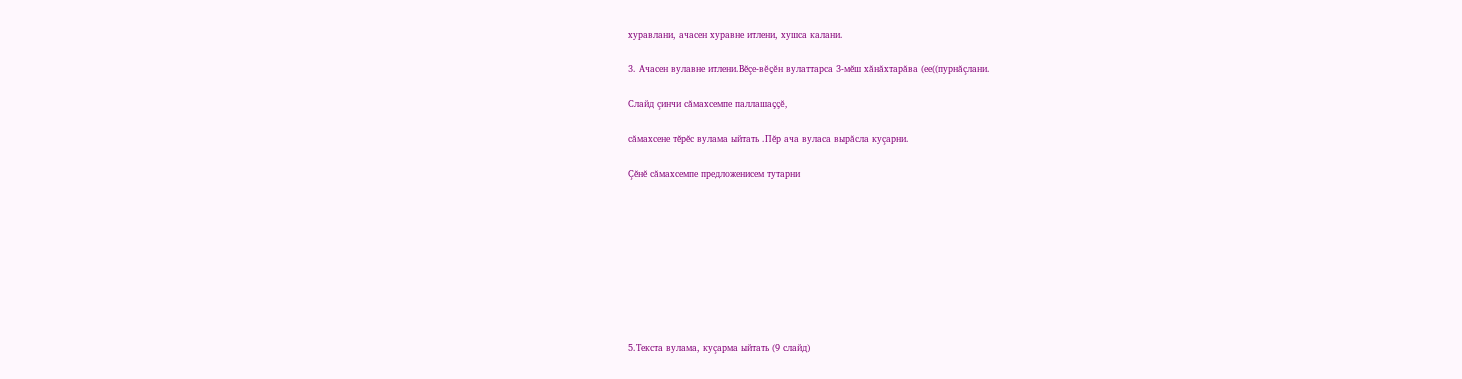хуравлани, ачасен хуравне итлени, хушса калани.

3. Ачасен вулавне итлени.Вĕçе-вĕçĕн вулаттарса 3-мĕш хăнăхтарăва (ее((пурнăçлани.

Слайд çинчи сăмахсемпе паллашаççĕ,

сăмахсене тĕрĕс вулама ыйтать .Пĕр ача вуласа вырăсла куçарни.

Çĕнĕ сăмахсемпе предложенисем тутарни









5.Текста вулама, куçарма ыйтать (9 слайд)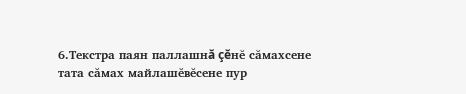6.Текстра паян паллашнă çĕнĕ сăмахсене тата сăмах майлашĕвĕсене пур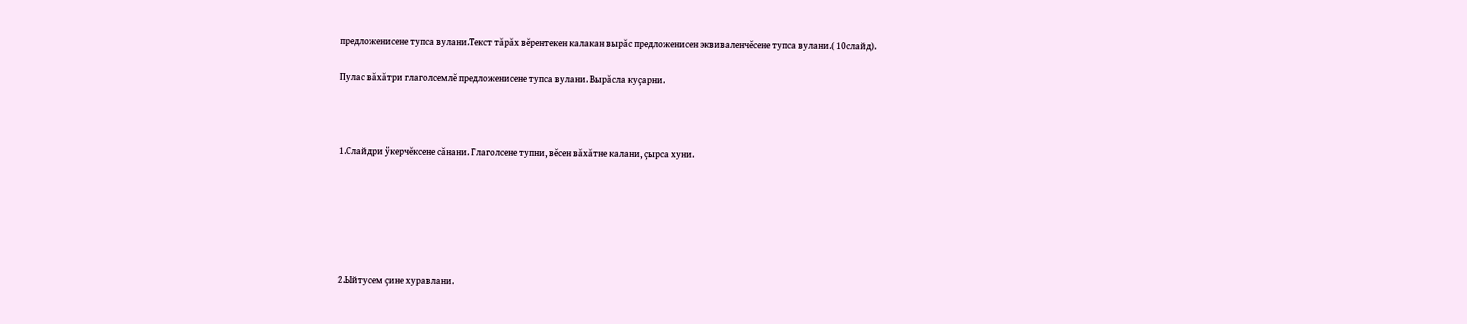предложенисене тупса вулани.Текст тăрăх вĕрентекен калакан вырăс предложенисен эквиваленчĕсене тупса вулани.( 10слайд).

Пулас вăхăтри глаголсемлĕ предложенисене тупса вулани. Вырăсла куçарни.



1.Слайдри ÿкерчĕксене сăнани. Глаголсене тупни, вĕсен вăхăтне калани, çырса хуни.






2.Ыйтусем çине хуравлани.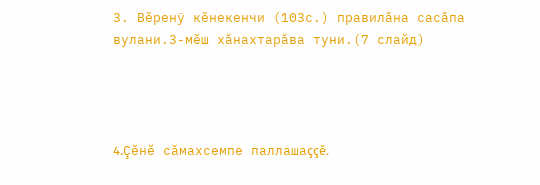3. Вĕренÿ кĕнекенчи (103с.) правилăна сасăпа вулани.3-мĕш хăнахтарăва туни.(7 слайд)




4.Çĕнĕ сăмахсемпе паллашаççĕ.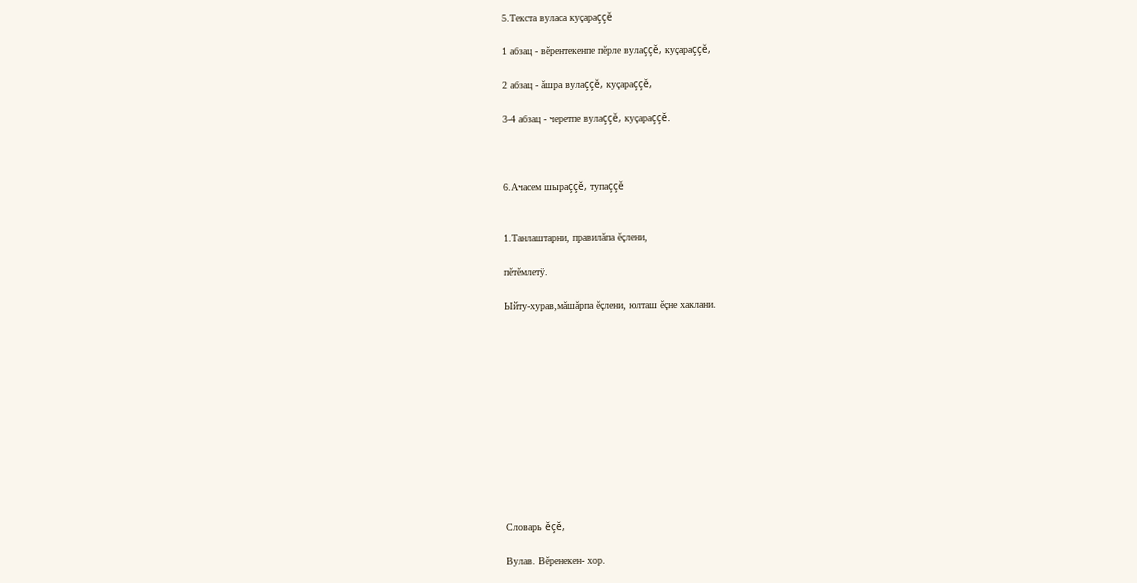5.Текста вуласа куçараççĕ

1 абзац - вĕрентекенпе пĕрле вулаççĕ, куçараççĕ,

2 абзац - ăшра вулаççĕ, куçараççĕ,

3-4 абзац - черетпе вулаççĕ, куçараççĕ.



6.Ачасем шыраççĕ, тупаççĕ


1.Танлаштарни, правилăпа ĕçлени,

пĕтĕмлетӱ.

Ыйту-хурав,мăшăрпа ĕçлени, юлташ ĕçне хаклани.












Словарь ĕçĕ,

Вулав. Вĕренекен- хор.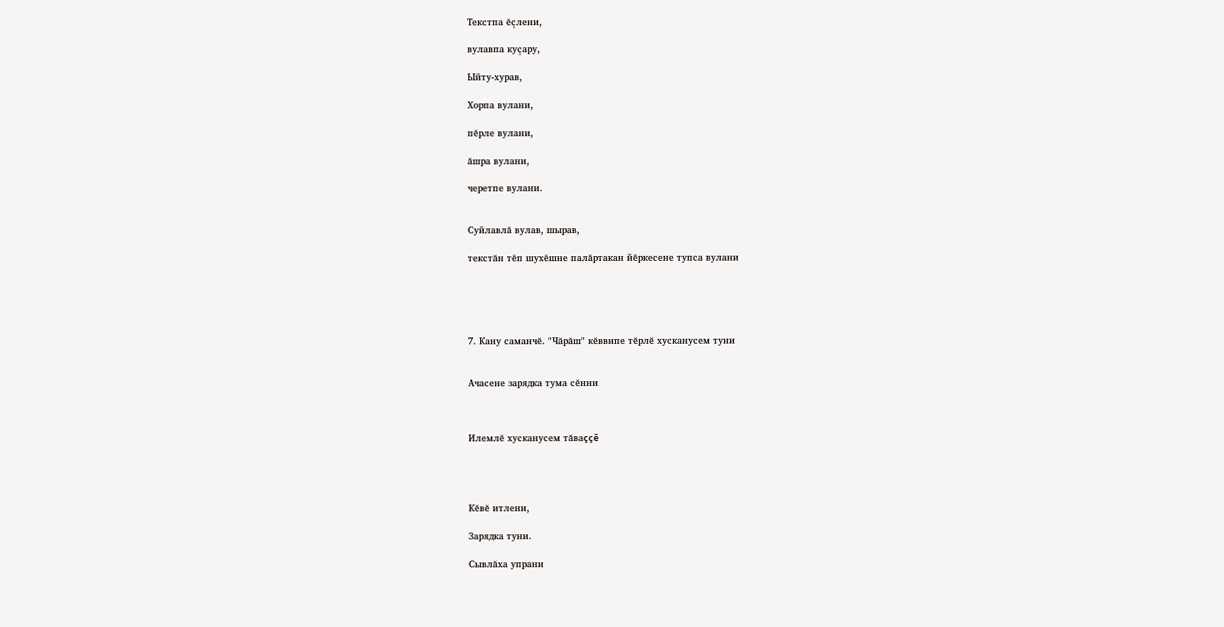Текстпа ĕçлени,

вулавпа куçару,

Ыйту-хурав,

Хорпа вулани,

пĕрле вулани,

ăшра вулани,

черетпе вулани.


Суйлавлă вулав, шырав,

текстăн тĕп шухĕшне палăртакан йĕркесене тупса вулани





7. Кану саманчĕ. "Чăрăш" кĕввипе тĕрлĕ хусканусем туни


Ачасене зарядка тума сĕнни



Илемлĕ хусканусем тăваççĕ




Кĕвĕ итлени,

Зарядка туни.

Сывлăха упрани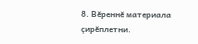8. Вĕреннĕ материала çирĕплетни.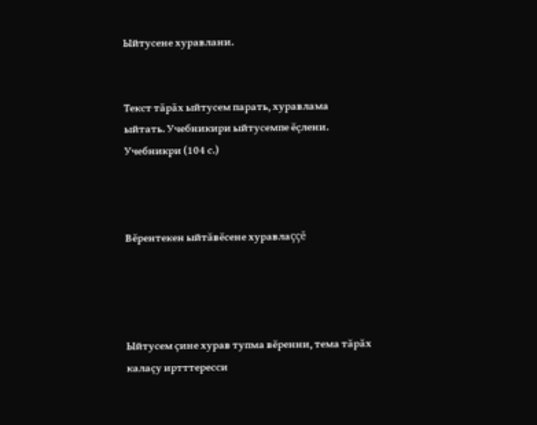Ыйтусене хуравлани.


Текст тăрăх ыйтусем парать, хуравлама ыйтать. Учебникири ыйтусемпе ĕçлени. Учебникри (104 с.)



Вĕрентекен ыйтăвĕсене хуравлаççĕ




Ыйтусем çине хурав тупма вĕренни, тема тăрăх калаçу иртттересси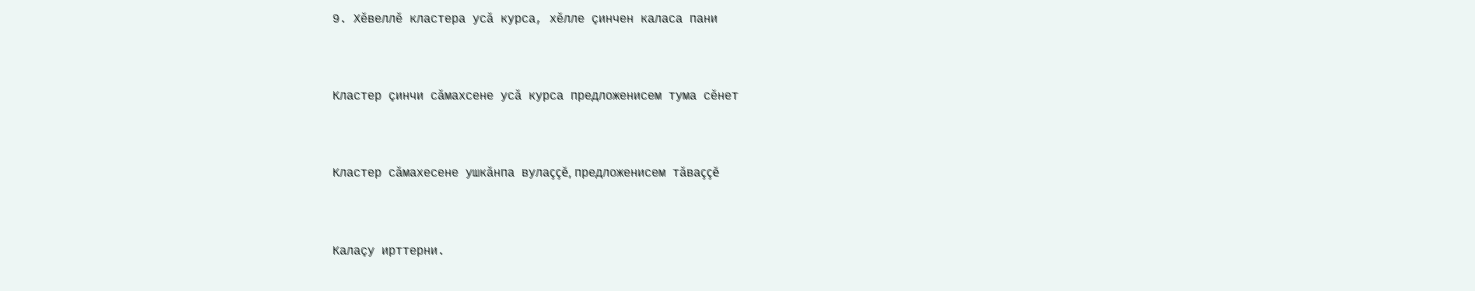9. Хĕвеллĕ кластера усă курса, хĕлле çинчен каласа пани


Кластер çинчи сăмахсене усă курса предложенисем тума сĕнет


Кластер сăмахесене ушкăнпа вулаççĕ, предложенисем тăваççĕ


Калаçу ирттерни.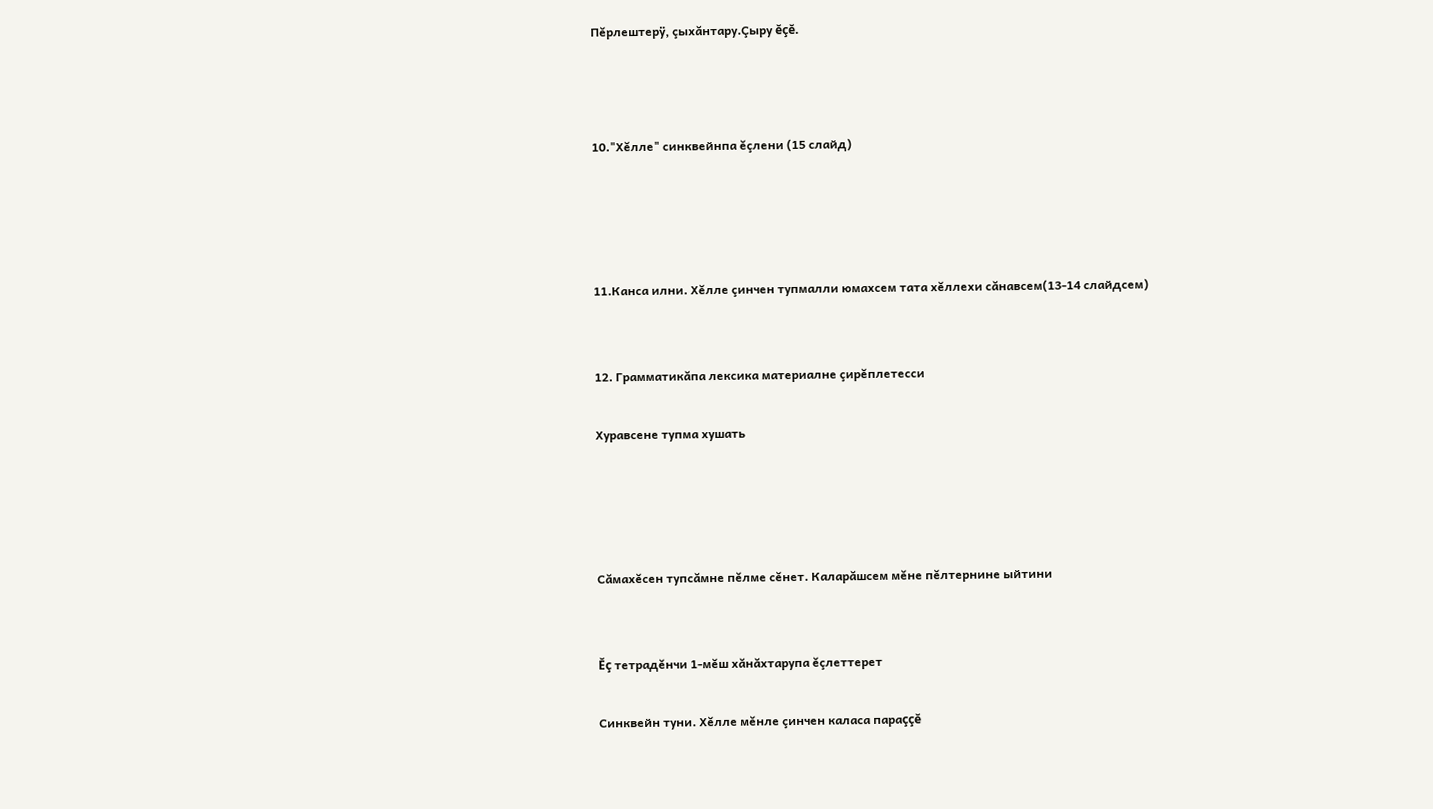Пĕрлештерӱ, çыхăнтару.Çыру ĕçĕ.



10."Хĕлле" синквейнпа ĕçлени (15 слайд)




11.Канса илни. Хĕлле çинчен тупмалли юмахсем тата хĕллехи сăнавсем(13-14 слайдсем)


12. Грамматикăпа лексика материалне çирĕплетесси

Хуравсене тупма хушать




Сăмахĕсен тупсăмне пĕлме сĕнет. Каларăшсем мĕне пĕлтернине ыйтини


Ĕç тетрадĕнчи 1-мĕш хăнăхтарупа ĕçлеттерет

Синквейн туни. Хĕлле мĕнле çинчен каласа параççĕ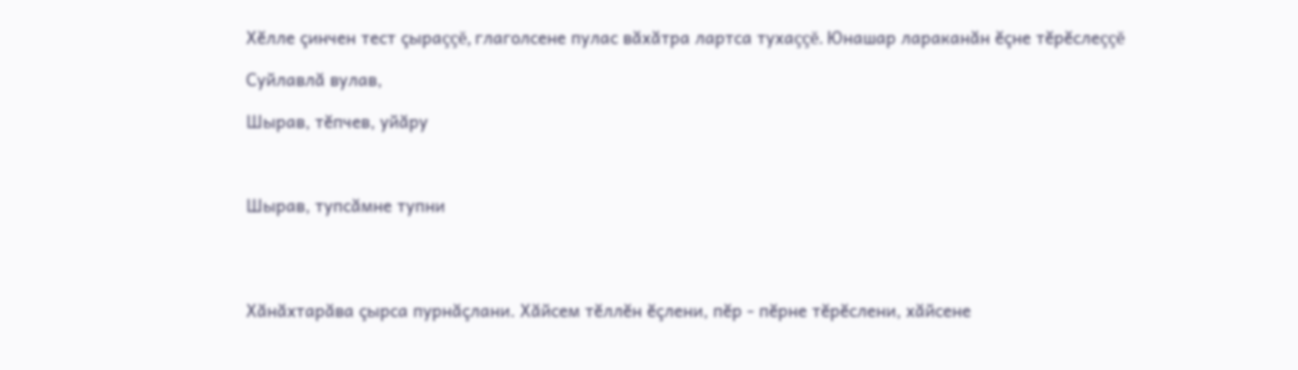Хĕлле çинчен тест çыраççĕ, глаголсене пулас вăхăтра лартса тухаççĕ. Юнашар лараканăн ĕçне тĕрĕслеççĕ

Суйлавлă вулав,

Шырав, тĕпчев, уйăру



Шырав, тупсăмне тупни




Хăнăхтарăва çырса пурнăçлани. Хăйсем тĕллĕн ĕçлени, пĕр - пĕрне тĕрĕслени, хăйсене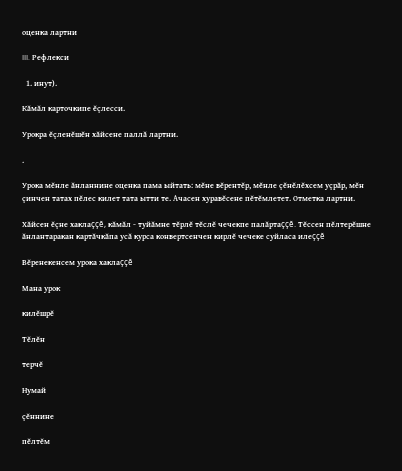оценка лартни

III. Рефлекси

  1. инут).

Кăмăл карточкипе ĕçлесси.

Урокра ĕçленĕшĕн хăйсене паллă лартни.

.

Урока мĕнле ăнланнине оценка пама ыйтать: мĕне вĕрентĕр, мĕнле çĕнĕлĕхсем уçрăр, мĕн çинчен татах пĕлес килет тата ытти те. Ачасен хуравĕсене пĕтĕмлетет. Отметка лартни.

Хăйсен ĕçне хаклаççĕ, кăмăл - туйăмне тĕрлĕ тĕслĕ чечекпе палăртаççĕ. Тĕссен пĕлтерĕшне ăнлантаракан картăчкăпа усă курса конвертсенчен кирлĕ чечеке суйласа илеççĕ

Вĕренекенсем урока хаклаççĕ

Мана урок

килĕшрĕ

Тĕлĕн

терчĕ

Нумай

çĕннине

пĕлтĕм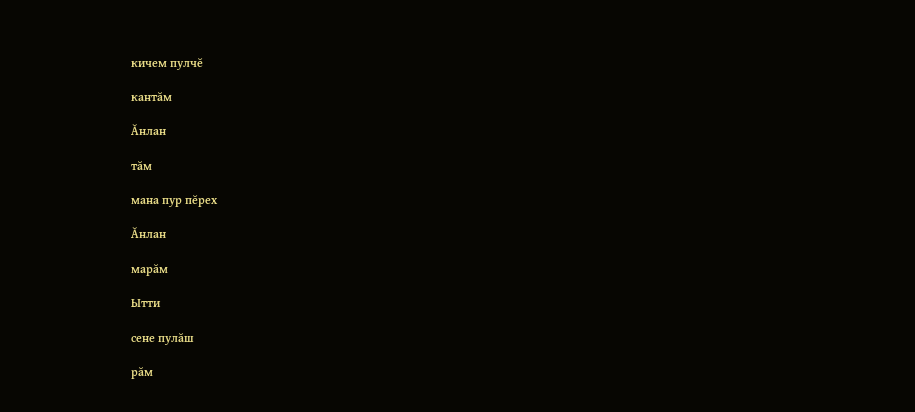кичем пулчĕ

кантăм

Ăнлан

тăм

мана пур пĕрех

Ăнлан

марăм

Ытти

сене пулăш

рăм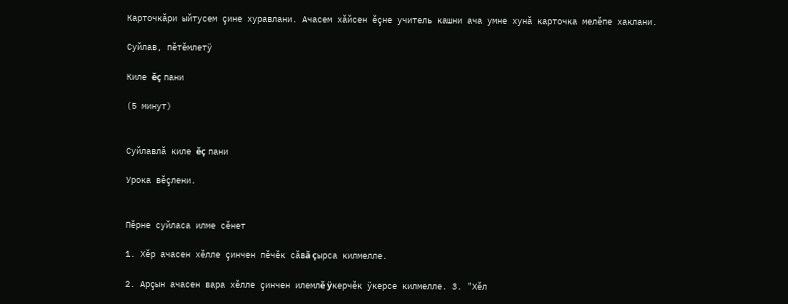Карточкăри ыйтусем çине хуравлани. Ачасем хăйсен ĕçне учитель кашни ача умне хунă карточка мелĕпе хаклани.

Суйлав, пĕтĕмлетӱ

Киле ĕç пани

(5 минут)


Суйлавлă киле ĕç пани

Урока вĕçлени.


Пĕрне суйласа илме сĕнет

1. Хĕр ачасен хĕлле çинчен пĕчĕк сăвă çырса килмелле.

2. Арçын ачасен вара хĕлле çинчен илемлĕ ÿкерчĕк ÿкерсе килмелле. 3. "Хĕл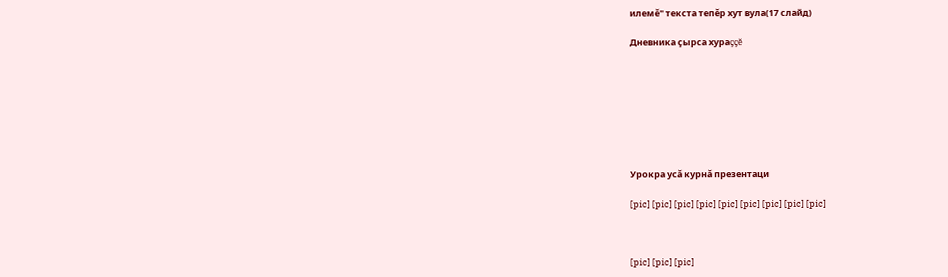илемĕ" текста тепĕр хут вула(17 слайд)

Дневника çырса хураççĕ








Урокра усă курнă презентаци

[pic] [pic] [pic] [pic] [pic] [pic] [pic] [pic] [pic]



[pic] [pic] [pic]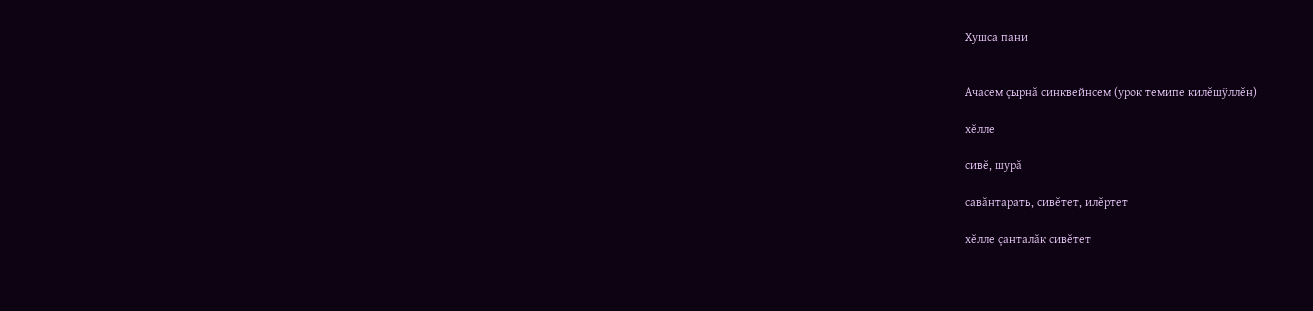Хушса пани


Ачасем çырнă синквейнсем (урок темипе килĕшÿллĕн)

хĕлле

сивĕ, шурă

савăнтарать, сивĕтет, илĕртет

хĕлле çанталăк сивĕтет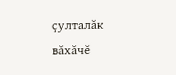çулталăк вăхăчĕ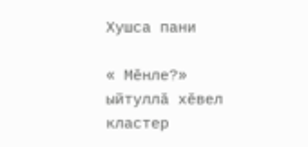Хушса пани

« Мĕнле?» ыйтуллă хĕвел кластер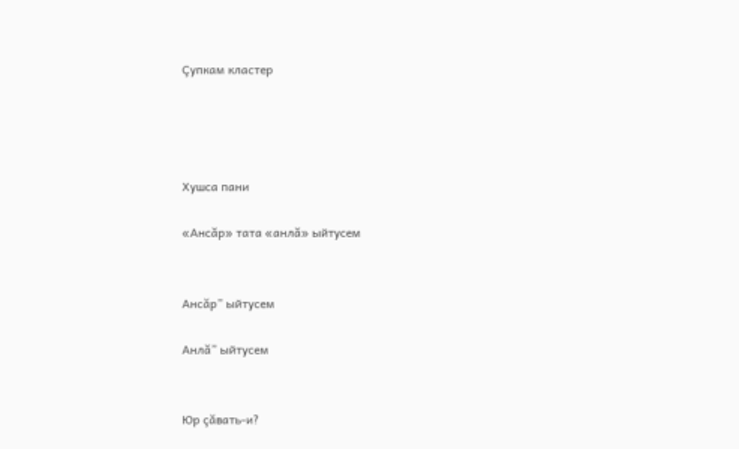Çупкам кластер




Хушса пани

«Ансăр» тата «анлă» ыйтусем


Ансăр” ыйтусем

Анлă” ыйтусем


Юр çăвать-и?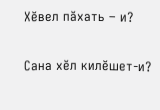Хĕвел пăхать – и?

Сана хĕл килĕшет-и?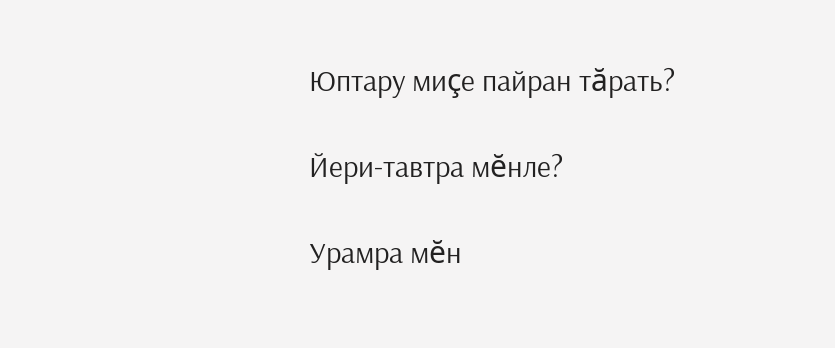Юптару миçе пайран тăрать?

Йери-тавтра мĕнле?

Урамра мĕн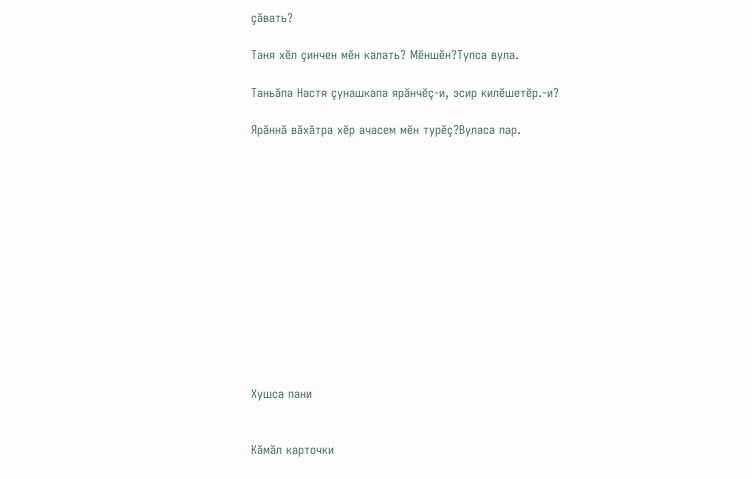çăвать?

Таня хĕл çинчен мĕн калать? Мĕншĕн?Тупса вула.

Таньăпа Настя çунашкапа ярăнчĕç-и, эсир килĕшетĕр.-и?

Ярăннă вăхăтра хĕр ачасем мĕн турĕç?Вуласа пар.













Хушса пани


Кăмăл карточки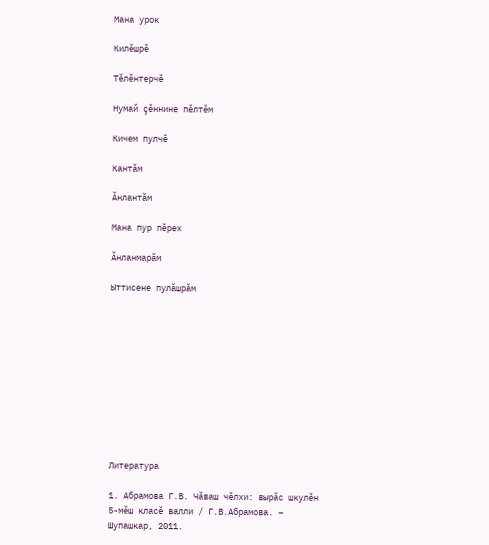Мана урок

Килĕшрĕ

Тĕлĕнтерчĕ

Нумай çĕннине пĕлтĕм

Кичем пулчĕ

Кантăм

Ăнлантăм

Мана пур пĕрех

Ăнланмарăм

Ыттисене пулăшрăм











Литература

1. Абрамова Г.В. Чăваш чĕлхи: вырăс шкулĕн 5-мĕш класĕ валли / Г.В.Абрамова. – Шупашкар, 2011.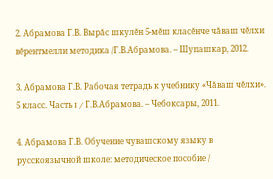2. Абрамова Г.В. Вырăс шкулĕн 5-мĕш класĕнче чăваш чĕлхи вĕрентмелли методика /Г.В.Абрамова. – Шупашкар, 2012.

3. Абрамова Г.В. Рабочая тетрадь к учебнику «Чăваш чĕлхи». 5 класс. Часть I / Г.В.Абрамова. – Чебоксары, 2011.

4. Абрамова Г.В. Обучение чувашскому языку в русскоязычной школе: методическое пособие /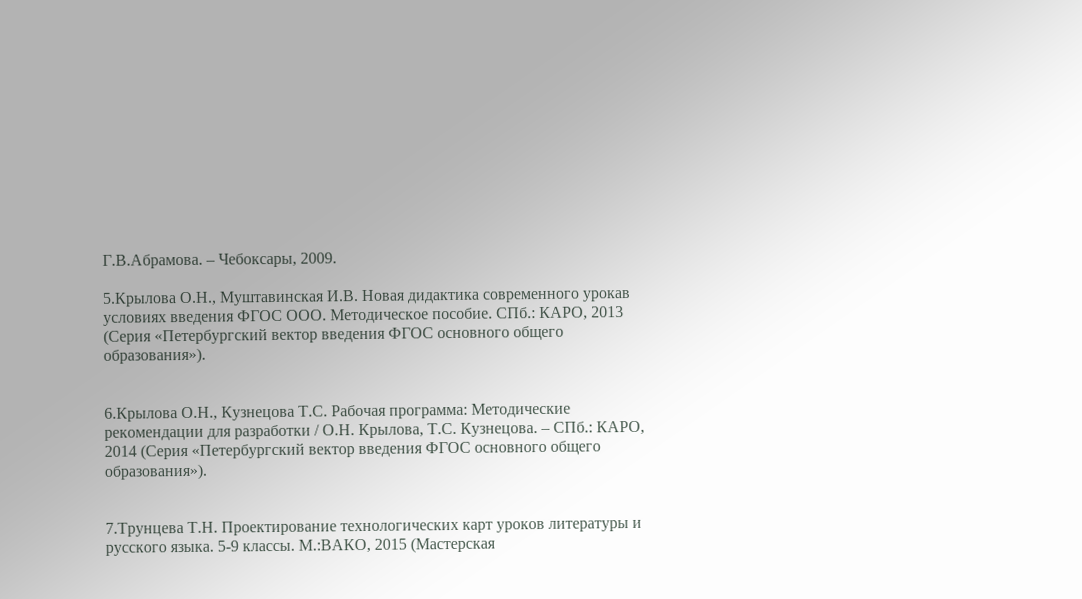Г.В.Абрамова. – Чебоксары, 2009.

5.Крылова О.Н., Муштавинская И.В. Новая дидактика современного урокав условиях введения ФГОС ООО. Методическое пособие. СПб.: КАРО, 2013 (Серия «Петербургский вектор введения ФГОС основного общего образования»).


6.Крылова О.Н., Кузнецова Т.С. Рабочая программа: Методические рекомендации для разработки / О.Н. Крылова, Т.С. Кузнецова. ‒ СПб.: КАРО, 2014 (Серия «Петербургский вектор введения ФГОС основного общего образования»).


7.Трунцева Т.Н. Проектирование технологических карт уроков литературы и русского языка. 5-9 классы. М.:ВАКО, 2015 (Мастерская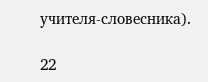учителя-словесника).

22